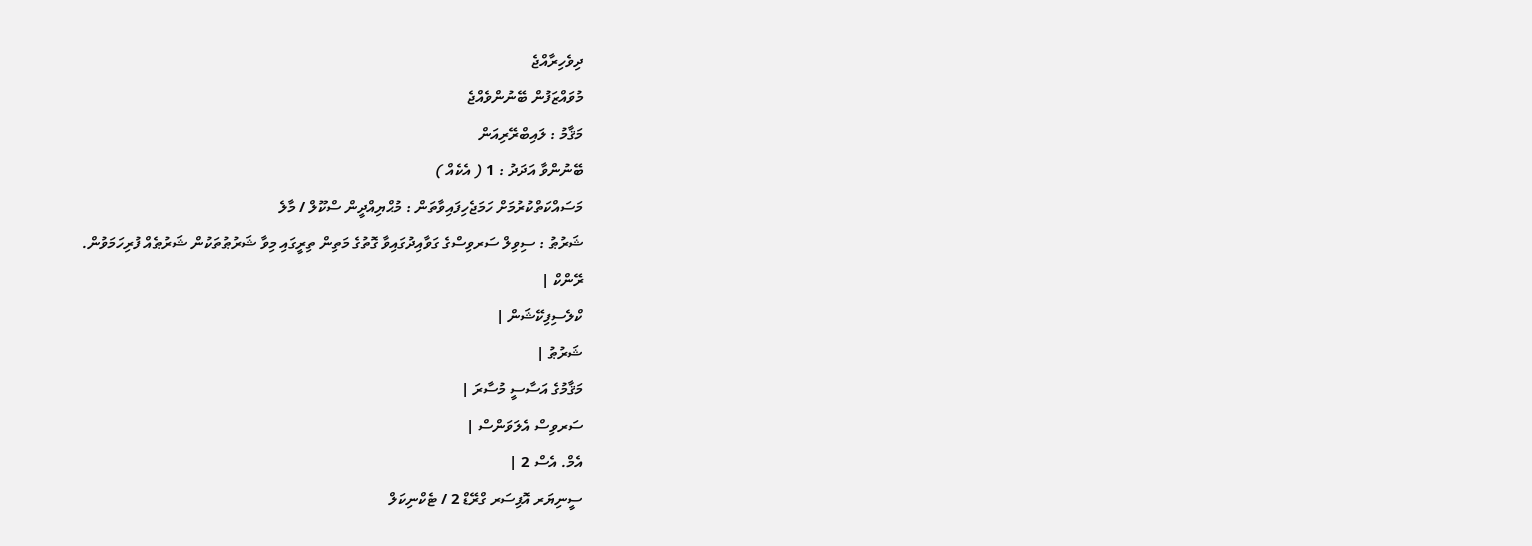ދިވެހިރާއްޖެ
މުވައްޒަފުން ބޭނުންވެއްޖެ
މަޤާމު : ލައިބްރޭރިއަން
ބޭނުންވާ އަދަދު : 1 ( އެކެއް )
މަސައްކަތްކުރުމަށް ހަމަޖެހިފައިވާތަން : މުޙްޔިއްދީން ސްކޫލް / މާލެ
ޝަރުޠު : ސިވިލް ސަރވިސްގެ ގަވާއިދުގައިވާ ގޮތުގެ މަތިން ތިރީގައި މިވާ ޝަރުޠުތަކުން ޝަރުޠެއް ފުރިހަމަވުން.
ރޭންކް |
ކްލެސިފިކޭޝަން |
ޝަރުޠު |
މަޤާމުގެ އަސާސީ މުސާރަ |
ސަރވިސް އެލަވަންސް |
އެމް. އެސް 2 |
ސީނިޔަރ އޮފިސަރ ގްރޭޑް 2 / ޓެކްނިކަލް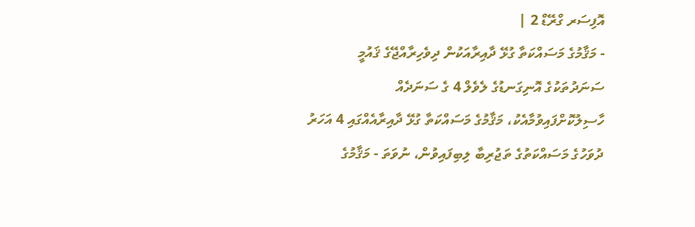އޮފިސަރ ގްރޭޑް 2 |
- މަޤާމުގެ މަސައްކަތާ ގުޅޭ ދާއިރާއަކުން ދިވެހިރާއްޖޭގެ ޤައުމީ ސަނަދުތަކުގެ އޮނިގަނޑުގެ ލެވެލް 4 ގެ ސަނަދެއް ހާސިލުކޮށްފައިވުމާއެކު، މަޤާމުގެ މަސައްކަތާ ގުޅޭ ދާއިރާއެއްގައި 4 އަހަރު ދުވަހުގެ މަސައްކަތުގެ ތަޖުރިބާ ލިބިފައިވުން، ނުވަތަ - މަޤާމުގެ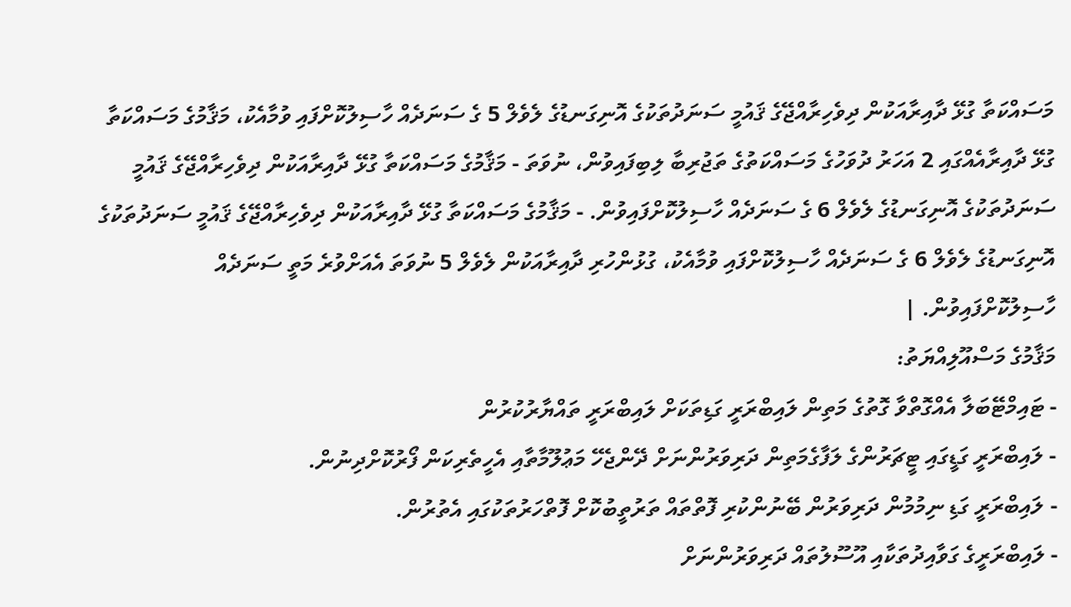މަސައްކަތާ ގުޅޭ ދާއިރާއަކުން ދިވެހިރާއްޖޭގެ ޤައުމީ ސަނަދުތަކުގެ އޮނިގަނޑުގެ ލެވެލް 5 ގެ ސަނަދެއް ހާސިލުކޮށްފައި ވުމާއެކު، މަޤާމުގެ މަސައްކަތާ ގުޅޭ ދާއިރާއެއްގައި 2 އަހަރު ދުވަހުގެ މަސައްކަތުގެ ތަޖުރިބާ ލިބިފައިވުން، ނުވަތަ - މަޤާމުގެ މަސައްކަތާ ގުޅޭ ދާއިރާއަކުން ދިވެހިރާއްޖޭގެ ޤައުމީ ސަނަދުތަކުގެ އޮނިގަނޑުގެ ލެވެލް 6 ގެ ސަނަދެއް ހާސިލުކޮށްފައިވުން. - މަޤާމުގެ މަސައްކަތާ ގުޅޭ ދާއިރާއަކުން ދިވެހިރާއްޖޭގެ ޤައުމީ ސަނަދުތަކުގެ އޮނިގަނޑުގެ ލެވެލް 6 ގެ ސަނަދެއް ހާސިލުކޮށްފައި ވުމާއެކު، ގުޅުންހުރި ދާއިރާއަކުން ލެވެލް 5 ނުވަތަ އެއަށްވުރެ މަތީ ސަނަދެއް ހާސިލުކޮށްފައިވުން. |
މަޤާމުގެ މަސްއޫލިއްޔަތު:
- ޓައިމްޓޭބަލާ އެއްގޮތްވާ ގޮތުގެ މަތިން ލައިބްރަރީ ގަޑިތަކަށް ލައިބްރަރީ ތައްޔާރުކުރުން
- ލައިބްރަރީ ގަޑީގައި ޓީޗަރުންގެ ލަފާގެމަތިން ދަރިވަރުންނަށް ދޭންޖެހޭ މަޢުލޫމާތާއި އެހީތެރިކަން ފޯރުކޮށްދިނުން.
- ލައިބްރަރީ ގަޑި ނިމުމުން ދަރިވަރުން ބޭނުންކުރި ފޮތްތައް ތަރުތީބުކޮށް ފޮތްހަރުތަކުގައި އެތުރުން.
- ލައިބްރަރީގެ ގަވާއިދުތަކާއި އޫސޫލުތައް ދަރިވަރުންނަށް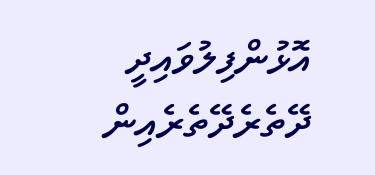އޮޅުންފިލުވައިދީ ދޭތެރެދޭތެރެއިން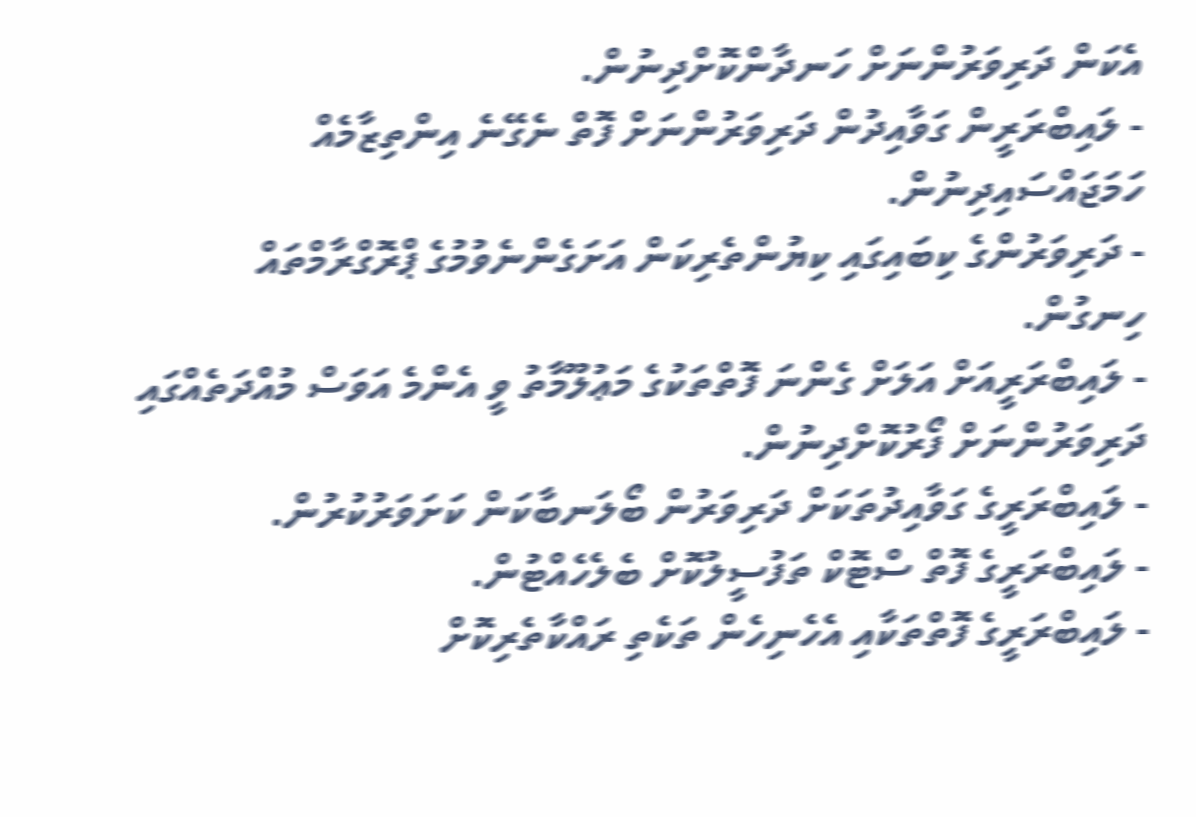އެކަން ދަރިވަރުންނަށް ހަނދާންކޮށްދިނުން.
- ލައިބްރަރީން ގަވާއިދުން ދަރިވަރުންނަށް ފޮތް ނެގޭނެ އިންތިޒާމެއް ހަމަޖައްސައިދިނުން.
- ދަރިވަރުންގެ ކިބައިގައި ކިޔުންތެރިކަން އަށަގެންނެވުމުގެ ޕްރޮގްރާމްތައް ހިނގުން.
- ލައިބްރަރީއަށް އަލަށް ގެންނަ ފޮތްތަކުގެ މަޢުލޫމާތު ވީ އެންމެ އަވަސް މުއްދަތެއްގައި ދަރިވަރުންނަށް ފޯރުކޮށްދިނުން.
- ލައިބްރަރީގެ ގަވާއިދުތަކަށް ދަރިވަރުން ބޯލަނބާކަން ކަށަވަރުކުރުން.
- ލައިބްރަރީގެ ފޮތް ސްޓޮކް ތަފުސީލުކޮށް ބެލެހެއްޓުން.
- ލައިބްރަރީގެ ފޮތްތަކާއި އެހެނިހެން ތަކެތި ރައްކާތެރިކޮށް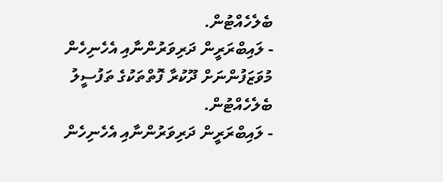ބެލެހެއްޓުން.
- ލައިބްރަރީން ދަރިވަރުންނާއި އެހެނިހެން މުވަޒަފުންނަށް ދޫކުރާ ފޮތްތަކުގެ ތަފުސީލު ބެލެހެއްޓުން.
- ލައިބްރަރީން ދަރިވަރުންނާއި އެހެނިހެން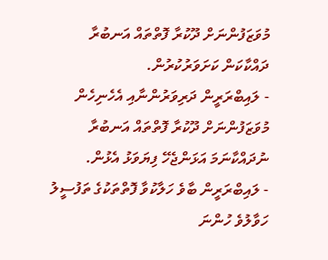މުވަޒަފުންނަށް ދޫކުރާ ފޮތްތައް އަނބުރާ ދައްކާކަން ކަށަވަރުކުރުން.
- ލައިބްރަރީން ދަރިވަރުންނާއި އެހެނިހެން މުވަޒަފުންނަށް ދޫކުރާ ފޮތްތައް އަނބުރާ ނުދައްކާނަމަ އަޅަންޖެހޭ ފިޔަވަޅު އެޅުން.
- ލައިބްރަރީން ބާވެ ހަލާކުވާ ފޮތްތަކުގެ ތަފުސީލު ހަވާލުވެ ހުންނަ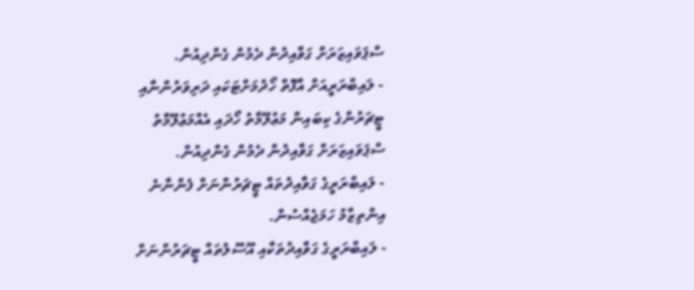ސްޕަވައިޒަރަށް ގަވާއިދުން ދެމުން ގެންދިއުން.
- ލައިބްރަރީއަށް އާފޮތް ހޯދުމަށްޓަކައި ދަރިވަރުންނާއި ޓީޗަރުންގެ ކިބައިން މަޢުލޫމާތު ހޯދައި އެއްމަޢުލޫމާތު ސްޕަވައިޒަރަށް ގަވާއިދުން ދެމުން ގެންދިއުން.
- ލައިބްރަރީގެ ގަވާއިދުތައް ޓީޗަރުންނަށް ފެންނާނެ އިންތިޒާމު ހަމަޖެއްސުން.
- ލައިބްރަރީގެ ގަވާއިދުތަކާއި އޫސޫލުތައް ޓީޗަރުންނަށް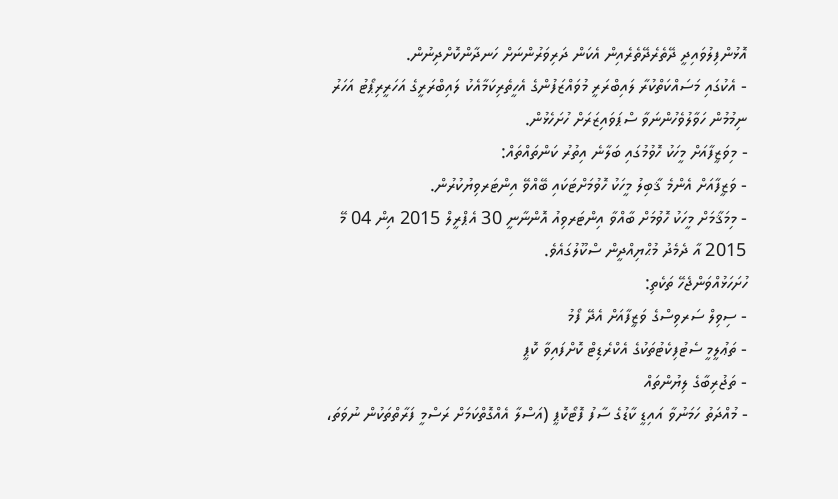އޮޅުންފިލުވައިދީ ދޭތެރެދޭތެރެއިން އެކަން ދަރިވަރުންނަށް ހަނދާންކޮށްދިނުން.
- އެކުގައި މަސައްކަތްކުރާ ލައިބްރަރީ މުވައްޒަފުންގެ އެހީތެރިކަމާއެކު ލައިބްރަރީގެ އަހަރީރިޕޯޓު އަހަރު ނިމުމުން ހަވާލުވެހުންނަވާ ސްޕަވައިޒަރަށް ހުށަހެޅުން.
- މިވަޒީފާއަށް މީހަކު ހޮވުމުގައި ބަލާނެ އިތުރު ކަންތައްތައް:
- ވަޒީފާއަށް އެންމެ ޤާބިލު މީހަކު ހޮވުމަށްޓަކައި ބޭއްވޭ އިންޓަރވިޔުކުރުން.
- މިމަޤާމަށް މީހަކު ހޮވުމަށް ބާއްވާ އިންޓަރވިއު އޮންނާނީ 30 އެޕްރީލް 2015 އިން 04 މޭ 2015 އާ ދެމެދު މުޙްޔިއްދީން ސްކޫލުގައެވެ.
ހުށަހަޅުއްވަންޖެހޭ ތަކެތި:
- ސިވިލް ސަރވިސްގެ ވަޒީފާއަށް އެދޭ ފޯމު
- ތަޢުލީމީ ސެޓުފިކެޓުތަކުގެ އެކްރެޑިޓް ކޮށްފައިވާ ކޮޕީ
- ތަޖުރިބާގެ ލިޔުންތައް
- މުއްދަތު ހަމަނުވާ އައިޑީ ކާޑުގެ ސާފު ފޮޓޯކޮޕީ (އަސްލާ އެއްގޮތްކަމަށް ރަސްމީ ފަރާތްތަކުން ނުވަތަ،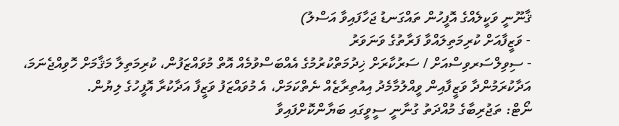ޤާނޫނީ ވަކީލެއްގެ އޮފީހުން ތައްގަނޑު ޖަހާފައިވާ އަސްލު)
- ވަޒީފާއަށް ކުރިމަތިލައްވާ ފަރާތުގެ ވަނަވަރު
- ސިވިލްސަރވިސްއަށް / ސަރުކާރަށް ޚިދުމަތްކުރުމުގެ އެއްބަސްވުމެއް އޮތް މުވައްޒަފުން، ކުރިމަތިލާ މަޤާމަށް ހޮވިއްޖެނަމަ، އަދާކުރަމުންދާ ވަޒީފާއިން ވީއްލުމާމެދު އިއުތިރާޒެއް ނެތްކަމަށް، އެ މުވައްޒަފު ވަޒީފާ އަދާކުރާ އޮފީހުގެ ލިޔުން.
ނޯޓް: ތަޖުރިބާގެ މުއްދަތު ގުނާނީ ސީވީގައި ބަޔާންކޮށްފައިވާ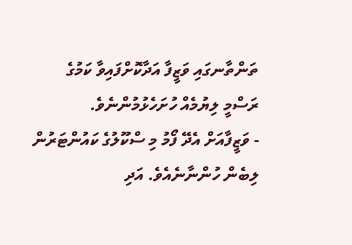ތަންތާނގައި ވަޒީފާ އަދާކޮށްފައިވާ ކަމުގެ ރަސްމީ ލިޔުމެއް ހުށަހެޅުމުންނެވެ.
- ވަޒީފާއަށް އެދޭ ފޯމު މި ސްކޫލުގެ ކައުންޓަރުން ލިބެން ހުންނާނެއެވެ. އަދި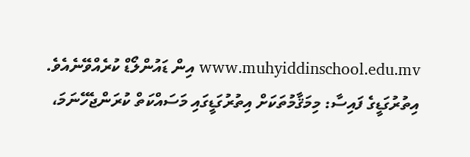www.muhyiddinschool.edu.mv އިން ޑައުންލޯޑް ކުރެއްވޭނެއެވެ.
އިތުރުގަޑީގެ ފައިސާ: މިމަޤާމުތަކަށް އިތުރުގަޑީގައި މަސައްކަތް ކުރަންޖެހޭނަމަ،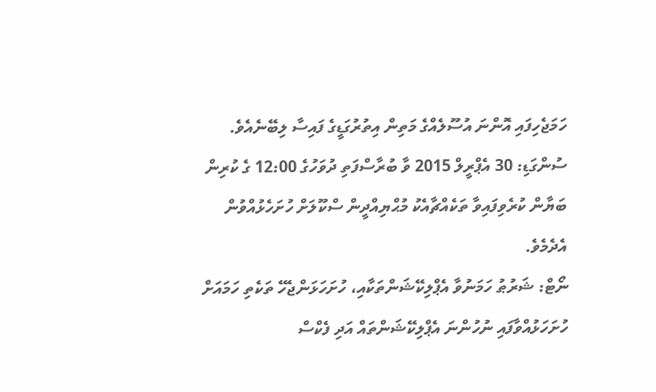ހަމަޖެހިފައި އޮންނަ އުސޫލެއްގެ މަތިން އިތުރުގަޑީގެ ފައިސާ ލިބޭނެއެވެ.
ސުންގަޑި: 30 އެޕްރީލް 2015 ވާ ބުރާސްފަތި ދުވަހުގެ 12:00 ގެ ކުރިން ބަޔާން ކުރެވިފައިވާ ތަކެއްޗާއެކު މުޙްޔިއްދީން ސްކޫލަށް ހުށަހެޅުއްވުން އެދެމެވެ.
ނޯޓް: ޝަރުޠު ހަމަނުވާ އެޕްލިކޭޝަންތަކާއި، ހުށަހަޅަންޖެހޭ ތަކެތި ހަމައަށް ހުށަހަޅުއްވާފައި ނުހުންނަ އެޕްލިކޭޝަންތައް އަދި ފެކްސް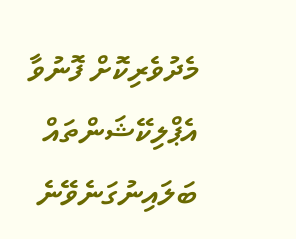މެދުވެރިކޮށް ފޮނުވާ އެޕްލިކޭޝަންތައް ބަލައިނުގަނެވޭނެ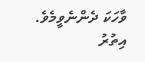ވާހަކަ ދެންނެވީމެވެ.
އިތުރު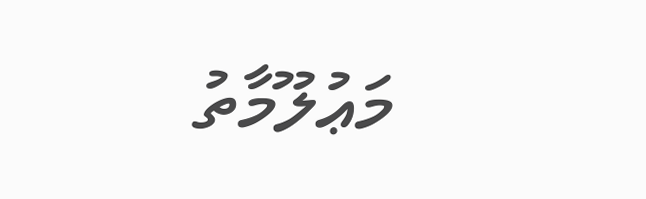މަޢުލޫމާތު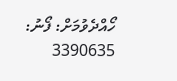ހޯއްދެވުމަށް: ފޯނު: 3390635